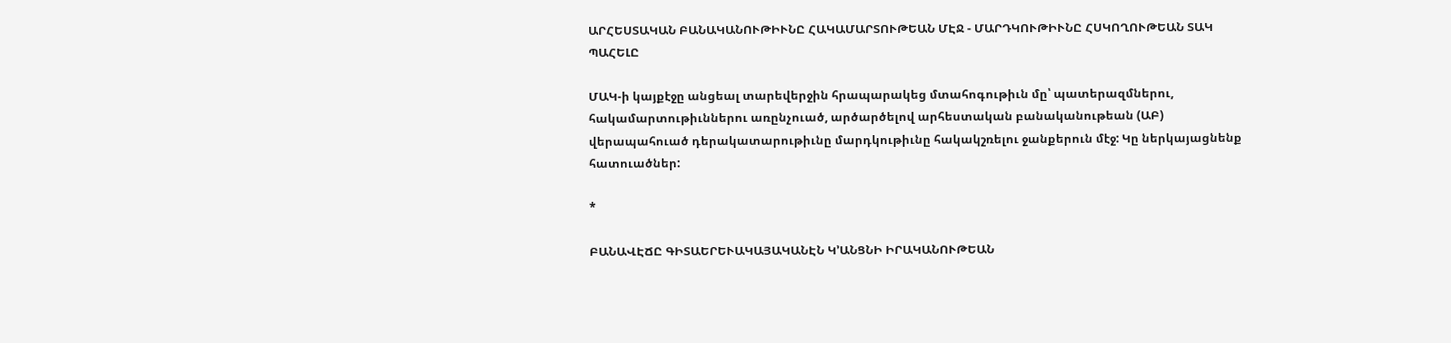ԱՐՀԵՍՏԱԿԱՆ ԲԱՆԱԿԱՆՈՒԹԻՒՆԸ ՀԱԿԱՄԱՐՏՈՒԹԵԱՆ ՄԷՋ - ՄԱՐԴԿՈՒԹԻՒՆԸ ՀՍԿՈՂՈՒԹԵԱՆ ՏԱԿ ՊԱՀԵԼԸ

ՄԱԿ-ի կայքէջը անցեալ տարեվերջին հրապարակեց մտահոգութիւն մը՝ պատերազմներու, հակամարտութիւններու առընչուած, արծարծելով արհեստական բանականութեան (ԱԲ) վերապահուած դերակատարութիւնը մարդկութիւնը հակակշռելու ջանքերուն մէջ: Կը ներկայացնենք հատուածներ:

*

ԲԱՆԱՎԷՃԸ ԳԻՏԱԵՐԵՒԱԿԱՅԱԿԱՆԷՆ Կ՚ԱՆՑՆԻ ԻՐԱԿԱՆՈՒԹԵԱՆ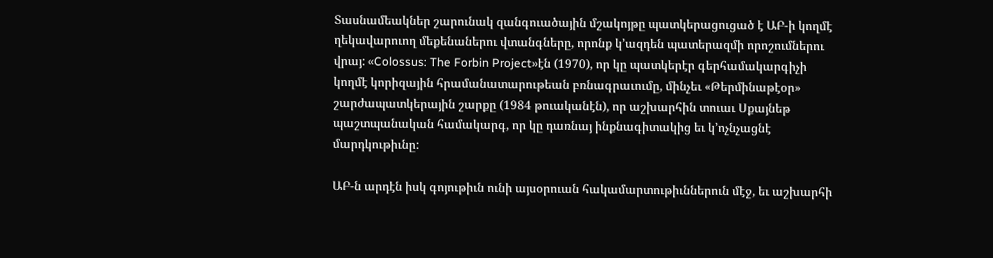Տասնամեակներ շարունակ զանգուածային մշակոյթը պատկերացուցած է ԱԲ-ի կողմէ ղեկավարուող մեքենաներու վտանգները, որոնք կ՚ազդեն պատերազմի որոշումներու վրայ: «Colossus: The Forbin Project»էն (1970), որ կը պատկերէր գերհամակարգիչի կողմէ կորիզային հրամանատարութեան բռնագրաւումը, մինչեւ «Թերմինաթէօր» շարժապատկերային շարքը (1984 թուականէն), որ աշխարհին տուաւ Սքայնեթ պաշտպանական համակարգ, որ կը դառնայ ինքնագիտակից եւ կ՚ոչնչացնէ մարդկութիւնը:

ԱԲ-ն արդէն իսկ գոյութիւն ունի այսօրուան հակամարտութիւններուն մէջ, եւ աշխարհի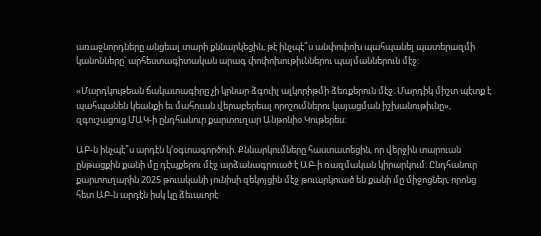առաջնորդները անցեալ տարի քննարկեցին, թէ ինչպէ՞ս անփոփոխ պահպանել պատերազմի կանոնները՝ արհեստագիտական արագ փոփոխութիւններու պայմաններուն մէջ:

«Մարդկութեան ճակատագիրը չի կրնար ձգուիլ ալկորիթմի ձեռքերուն մէջ։ Մարդիկ միշտ պէտք է պահպանեն կեանքի եւ մահուան վերաբերեալ որոշումներու կայացման իշխանութիւնը», զգուշացուց ՄԱԿ-ի ընդհանուր քարտուղար Անթոնիօ Կութերես:

ԱԲ-ն ինչպէ՞ս արդէն կ՚օգտագործուի. Քննարկումները հաստատեցին, որ վերջին տարուան ընթացքին քանի մը դէպքերու մէջ արձանագրուած է ԱԲ-ի ռազմական կիրարկում: Ընդհանուր քարտուղարին 2025 թուականի յունիսի զեկոյցին մէջ թուարկուած են քանի մը միջոցներ, որոնց հետ ԱԲ-ն արդէն իսկ կը ձեւաւորէ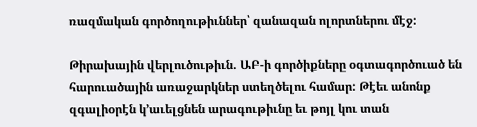ռազմական գործողութիւններ՝ զանազան ոլորտներու մէջ:

Թիրախային վերլուծութիւն. ԱԲ-ի գործիքները օգտագործուած են հարուածային առաջարկներ ստեղծելու համար: Թէեւ անոնք զգալիօրէն կ՚աւելցնեն արագութիւնը եւ թոյլ կու տան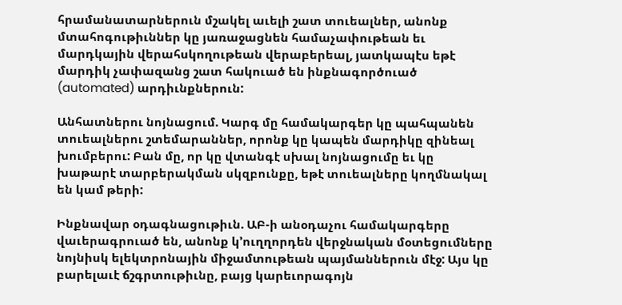հրամանատարներուն մշակել աւելի շատ տուեալներ, անոնք մտահոգութիւններ կը յառաջացնեն համաչափութեան եւ մարդկային վերահսկողութեան վերաբերեալ, յատկապէս եթէ մարդիկ չափազանց շատ հակուած են ինքնագործուած (automated) արդիւնքներուն:

Անհատներու նոյնացում. Կարգ մը համակարգեր կը պահպանեն տուեալներու շտեմարաններ, որոնք կը կապեն մարդիկը զինեալ խումբերու: Բան մը, որ կը վտանգէ սխալ նոյնացումը եւ կը խաթարէ տարբերակման սկզբունքը, եթէ տուեալները կողմնակալ են կամ թերի:

Ինքնավար օդագնացութիւն. ԱԲ-ի անօդաչու համակարգերը վաւերագրուած են, անոնք կ՚ուղղորդեն վերջնական մօտեցումները նոյնիսկ ելեկտրոնային միջամտութեան պայմաններուն մէջ: Այս կը բարելաւէ ճշգրտութիւնը, բայց կարեւորագոյն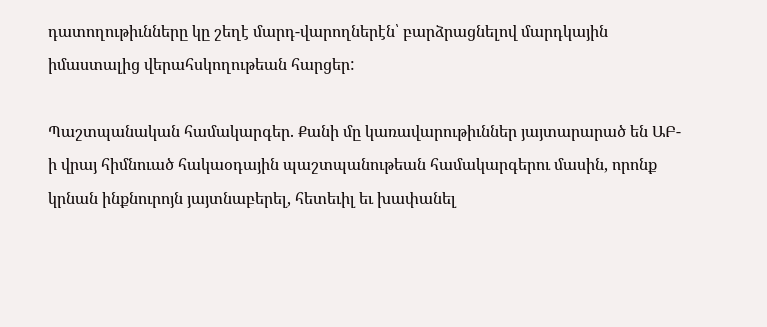դատողութիւնները կը շեղէ մարդ-վարողներէն՝ բարձրացնելով մարդկային իմաստալից վերահսկողութեան հարցեր:

Պաշտպանական համակարգեր. Քանի մը կառավարութիւններ յայտարարած են ԱԲ-ի վրայ հիմնուած հակաօդային պաշտպանութեան համակարգերու մասին, որոնք կրնան ինքնուրոյն յայտնաբերել, հետեւիլ եւ խափանել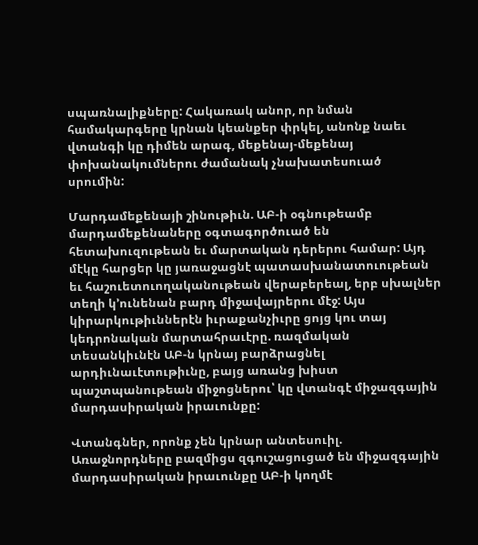սպառնալիքները: Հակառակ անոր, որ նման համակարգերը կրնան կեանքեր փրկել, անոնք նաեւ վտանգի կը դիմեն արագ, մեքենայ-մեքենայ փոխանակումներու ժամանակ չնախատեսուած սրումին:

Մարդամեքենայի շինութիւն. ԱԲ-ի օգնութեամբ մարդամեքենաները օգտագործուած են հետախուզութեան եւ մարտական դերերու համար: Այդ մէկը հարցեր կը յառաջացնէ պատասխանատուութեան եւ հաշուետուողականութեան վերաբերեալ, երբ սխալներ տեղի կ՚ունենան բարդ միջավայրերու մէջ: Այս կիրարկութիւններէն իւրաքանչիւրը ցոյց կու տայ կեդրոնական մարտահրաւէրը. ռազմական տեսանկիւնէն ԱԲ-ն կրնայ բարձրացնել արդիւնաւէտութիւնը, բայց առանց խիստ պաշտպանութեան միջոցներու՝ կը վտանգէ միջազգային մարդասիրական իրաւունքը:

Վտանգներ, որոնք չեն կրնար անտեսուիլ. Առաջնորդները բազմիցս զգուշացուցած են միջազգային մարդասիրական իրաւունքը ԱԲ-ի կողմէ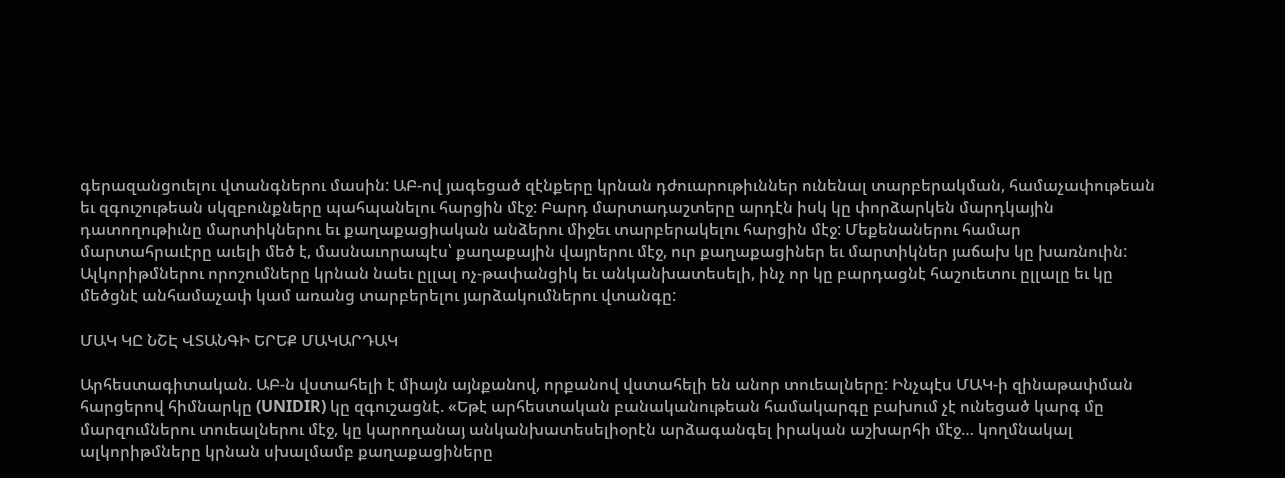գերազանցուելու վտանգներու մասին: ԱԲ-ով յագեցած զէնքերը կրնան դժուարութիւններ ունենալ տարբերակման, համաչափութեան եւ զգուշութեան սկզբունքները պահպանելու հարցին մէջ: Բարդ մարտադաշտերը արդէն իսկ կը փորձարկեն մարդկային դատողութիւնը մարտիկներու եւ քաղաքացիական անձերու միջեւ տարբերակելու հարցին մէջ: Մեքենաներու համար մարտահրաւէրը աւելի մեծ է, մասնաւորապէս՝ քաղաքային վայրերու մէջ, ուր քաղաքացիներ եւ մարտիկներ յաճախ կը խառնուին: Ալկորիթմներու որոշումները կրնան նաեւ ըլլալ ոչ-թափանցիկ եւ անկանխատեսելի, ինչ որ կը բարդացնէ հաշուետու ըլլալը եւ կը մեծցնէ անհամաչափ կամ առանց տարբերելու յարձակումներու վտանգը:

ՄԱԿ ԿԸ ՆՇԷ ՎՏԱՆԳԻ ԵՐԵՔ ՄԱԿԱՐԴԱԿ

Արհեստագիտական. ԱԲ-ն վստահելի է միայն այնքանով, որքանով վստահելի են անոր տուեալները: Ինչպէս ՄԱԿ-ի զինաթափման հարցերով հիմնարկը (UNIDIR) կը զգուշացնէ. «Եթէ արհեստական բանականութեան համակարգը բախում չէ ունեցած կարգ մը մարզումներու տուեալներու մէջ, կը կարողանայ անկանխատեսելիօրէն արձագանգել իրական աշխարհի մէջ… կողմնակալ ալկորիթմները կրնան սխալմամբ քաղաքացիները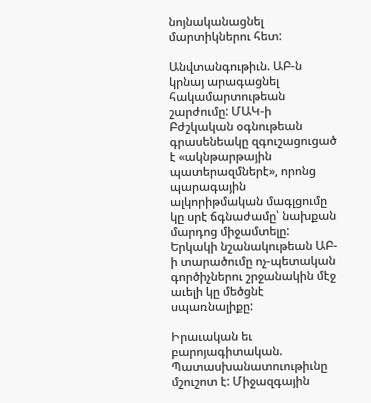նոյնականացնել մարտիկներու հետ:

Անվտանգութիւն. ԱԲ-ն կրնայ արագացնել հակամարտութեան շարժումը: ՄԱԿ-ի Բժշկական օգնութեան գրասենեակը զգուշացուցած է «ակնթարթային պատերազմներէ», որոնց պարագային ալկորիթմական մագլցումը կը սրէ ճգնաժամը՝ նախքան մարդոց միջամտելը: Երկակի նշանակութեան ԱԲ-ի տարածումը ոչ-պետական գործիչներու շրջանակին մէջ աւելի կը մեծցնէ սպառնալիքը:

Իրաւական եւ բարոյագիտական. Պատասխանատուութիւնը մշուշոտ է: Միջազգային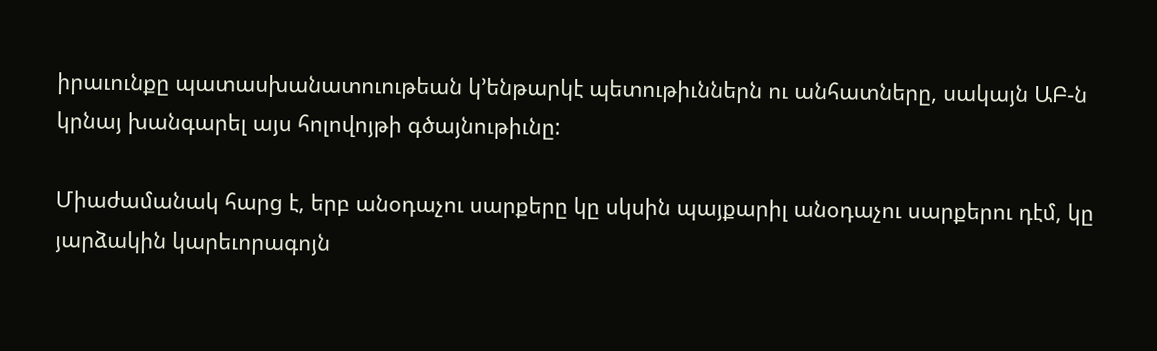իրաւունքը պատասխանատուութեան կ՚ենթարկէ պետութիւններն ու անհատները, սակայն ԱԲ-ն կրնայ խանգարել այս հոլովոյթի գծայնութիւնը:

Միաժամանակ հարց է, երբ անօդաչու սարքերը կը սկսին պայքարիլ անօդաչու սարքերու դէմ, կը յարձակին կարեւորագոյն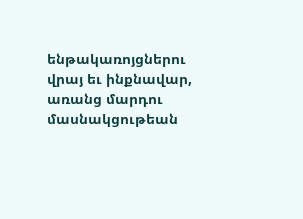ենթակառոյցներու վրայ եւ ինքնավար, առանց մարդու մասնակցութեան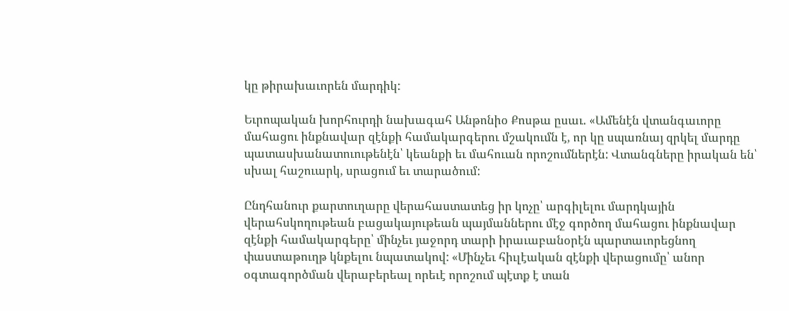կը թիրախաւորեն մարդիկ:

Եւրոպական խորհուրդի նախագահ Անթոնիօ Քոսթա ըսաւ. «Ամենէն վտանգաւորը մահացու ինքնավար զէնքի համակարգերու մշակումն է, որ կը սպառնայ զրկել մարդը պատասխանատուութենէն՝ կեանքի եւ մահուան որոշումներէն: Վտանգները իրական են՝ սխալ հաշուարկ, սրացում եւ տարածում:

Ընդհանուր քարտուղարը վերահաստատեց իր կոչը՝ արգիլելու մարդկային վերահսկողութեան բացակայութեան պայմաններու մէջ գործող մահացու ինքնավար զէնքի համակարգերը՝ մինչեւ յաջորդ տարի իրաւաբանօրէն պարտաւորեցնող փաստաթուղթ կնքելու նպատակով: «Մինչեւ հիւլէական զէնքի վերացումը՝ անոր օգտագործման վերաբերեալ որեւէ որոշում պէտք է տան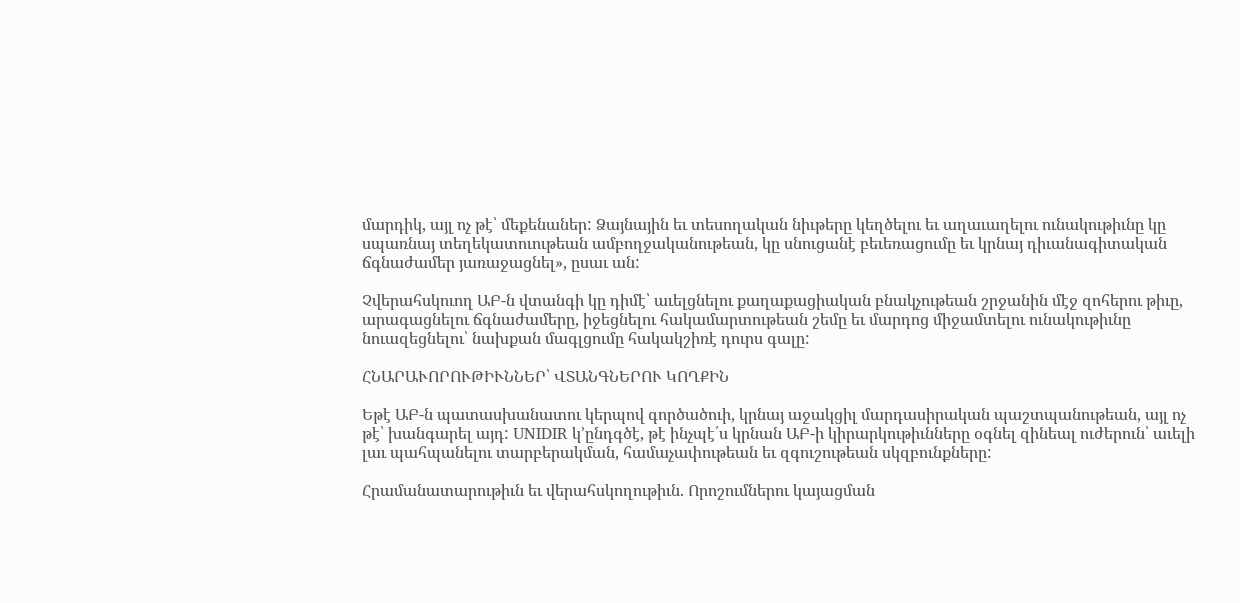մարդիկ, այլ ոչ թէ՝ մեքենաներ: Ձայնային եւ տեսողական նիւթերը կեղծելու եւ աղաւաղելու ունակութիւնը կը սպառնայ տեղեկատուութեան ամբողջականութեան, կը սնուցանէ բեւեռացումը եւ կրնայ դիւանագիտական ճգնաժամեր յառաջացնել», ըսաւ ան:

Չվերահսկուող ԱԲ-ն վտանգի կը դիմէ՝ աւելցնելու քաղաքացիական բնակչութեան շրջանին մէջ զոհերու թիւը, արագացնելու ճգնաժամերը, իջեցնելու հակամարտութեան շեմը եւ մարդոց միջամտելու ունակութիւնը նուազեցնելու՝ նախքան մագլցումը հակակշիռէ դուրս գալը:

ՀՆԱՐԱՒՈՐՈՒԹԻՒՆՆԵՐ՝ ՎՏԱՆԳՆԵՐՈՒ ԿՈՂՔԻՆ

Եթէ ԱԲ-ն պատասխանատու կերպով գործածուի, կրնայ աջակցիլ մարդասիրական պաշտպանութեան, այլ ոչ թէ՝ խանգարել այդ: UNIDIR կ՚ընդգծէ, թէ ինչպէ՛ս կրնան ԱԲ-ի կիրարկութիւնները օգնել զինեալ ուժերուն՝ աւելի լաւ պահպանելու տարբերակման, համաչափութեան եւ զգուշութեան սկզբունքները:

Հրամանատարութիւն եւ վերահսկողութիւն. Որոշումներու կայացման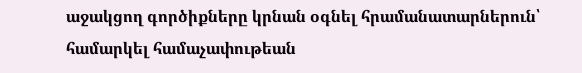աջակցող գործիքները կրնան օգնել հրամանատարներուն՝ համարկել համաչափութեան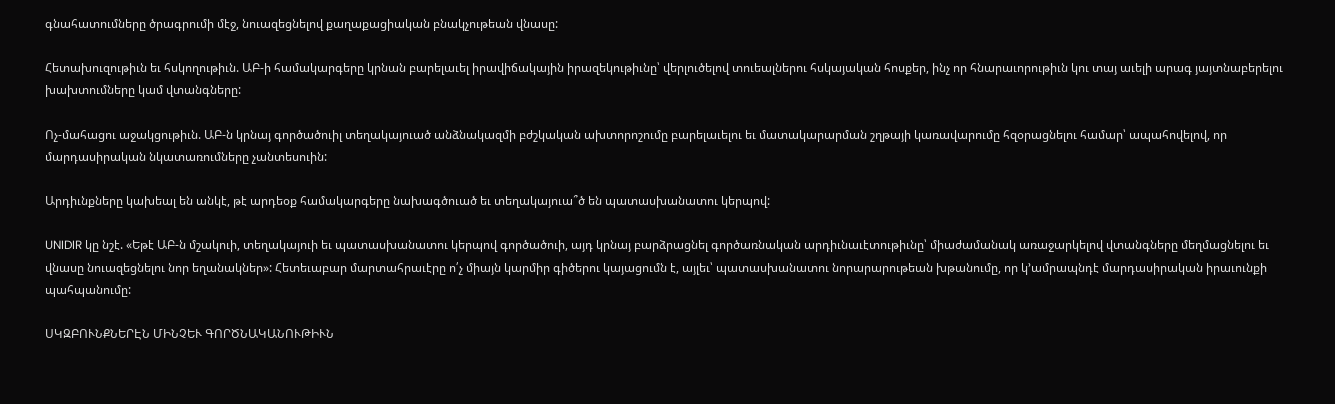գնահատումները ծրագրումի մէջ, նուազեցնելով քաղաքացիական բնակչութեան վնասը:

Հետախուզութիւն եւ հսկողութիւն. ԱԲ-ի համակարգերը կրնան բարելաւել իրավիճակային իրազեկութիւնը՝ վերլուծելով տուեալներու հսկայական հոսքեր, ինչ որ հնարաւորութիւն կու տայ աւելի արագ յայտնաբերելու խախտումները կամ վտանգները:

Ոչ-մահացու աջակցութիւն. ԱԲ-ն կրնայ գործածուիլ տեղակայուած անձնակազմի բժշկական ախտորոշումը բարելաւելու եւ մատակարարման շղթայի կառավարումը հզօրացնելու համար՝ ապահովելով, որ մարդասիրական նկատառումները չանտեսուին:

Արդիւնքները կախեալ են անկէ, թէ արդեօք համակարգերը նախագծուած եւ տեղակայուա՞ծ են պատասխանատու կերպով:

UNIDIR կը նշէ. «Եթէ ԱԲ-ն մշակուի, տեղակայուի եւ պատասխանատու կերպով գործածուի, այդ կրնայ բարձրացնել գործառնական արդիւնաւէտութիւնը՝ միաժամանակ առաջարկելով վտանգները մեղմացնելու եւ վնասը նուազեցնելու նոր եղանակներ»: Հետեւաբար մարտահրաւէրը ո՛չ միայն կարմիր գիծերու կայացումն է, այլեւ՝ պատասխանատու նորարարութեան խթանումը, որ կ՚ամրապնդէ մարդասիրական իրաւունքի պահպանումը:

ՍԿԶԲՈՒՆՔՆԵՐԷՆ ՄԻՆՉԵՒ ԳՈՐԾՆԱԿԱՆՈՒԹԻՒՆ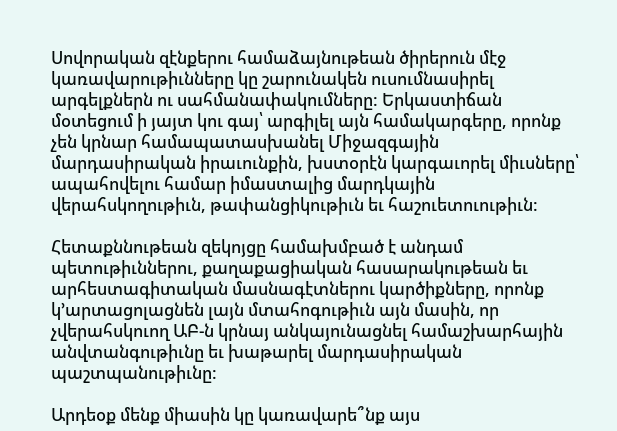Սովորական զէնքերու համաձայնութեան ծիրերուն մէջ կառավարութիւնները կը շարունակեն ուսումնասիրել արգելքներն ու սահմանափակումները: Երկաստիճան մօտեցում ի յայտ կու գայ՝ արգիլել այն համակարգերը, որոնք չեն կրնար համապատասխանել Միջազգային մարդասիրական իրաւունքին, խստօրէն կարգաւորել միւսները՝ ապահովելու համար իմաստալից մարդկային վերահսկողութիւն, թափանցիկութիւն եւ հաշուետուութիւն:

Հետաքննութեան զեկոյցը համախմբած է անդամ պետութիւններու, քաղաքացիական հասարակութեան եւ արհեստագիտական մասնագէտներու կարծիքները, որոնք կ՚արտացոլացնեն լայն մտահոգութիւն այն մասին, որ չվերահսկուող ԱԲ-ն կրնայ անկայունացնել համաշխարհային անվտանգութիւնը եւ խաթարել մարդասիրական պաշտպանութիւնը:

Արդեօք մենք միասին կը կառավարե՞նք այս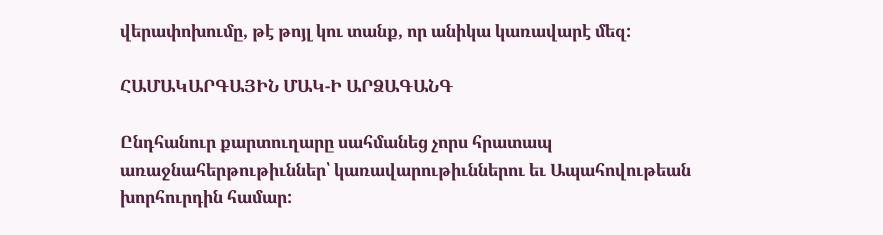վերափոխումը, թէ թոյլ կու տանք, որ անիկա կառավարէ մեզ:

ՀԱՄԱԿԱՐԳԱՅԻՆ ՄԱԿ-Ի ԱՐՁԱԳԱՆԳ

Ընդհանուր քարտուղարը սահմանեց չորս հրատապ առաջնահերթութիւններ՝ կառավարութիւններու եւ Ապահովութեան խորհուրդին համար: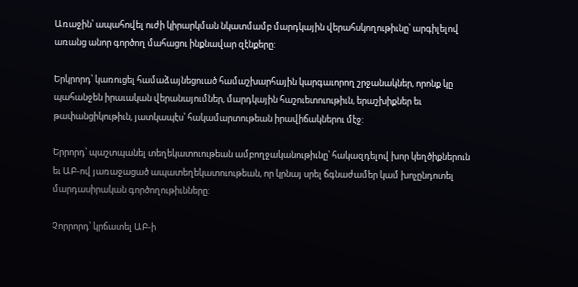Առաջին՝ ապահովել ուժի կիրարկման նկատմամբ մարդկային վերահսկողութիւնը՝ արգիլելով առանց անոր գործող մահացու ինքնավար զէնքերը:

Երկրորդ՝ կառուցել համաձայնեցուած համաշխարհային կարգաւորող շրջանակներ, որոնք կը պահանջեն իրաւական վերանայումներ, մարդկային հաշուետուութիւն, երաշխիքներ եւ թափանցիկութիւն, յատկապէս՝ հակամարտութեան իրավիճակներու մէջ:

Երրորդ՝ պաշտպանել տեղեկատուութեան ամբողջականութիւնը՝ հակազդելով խոր կեղծիքներուն եւ ԱԲ-ով յառաջացած ապատեղեկատուութեան, որ կրնայ սրել ճգնաժամեր կամ խոչընդոտել մարդասիրական գործողութիւնները:

Չորրորդ՝ կրճատել ԱԲ-ի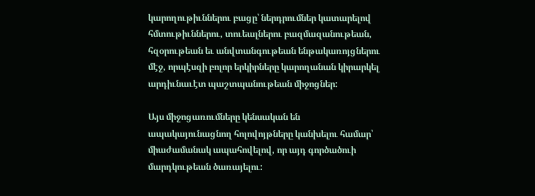կարողութիւններու բացը՝ ներդրումներ կատարելով հմտութիւններու, տուեալներու բազմազանութեան, հզօրութեան եւ անվտանգութեան ենթակառոյցներու մէջ, որպէսզի բոլոր երկիրները կարողանան կիրարկել արդիւնաւէտ պաշտպանութեան միջոցներ:

Այս միջոցառումները կենսական են ապակայունացնող հոլովոյթները կանխելու համար՝ միաժամանակ ապահովելով, որ այդ գործածուի մարդկութեան ծառայելու: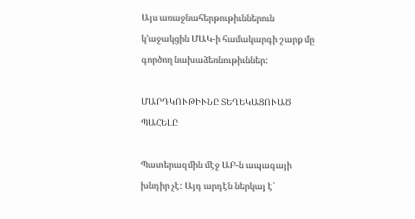Այս առաջնահերթութիւններուն կ՚աջակցին ՄԱԿ-ի համակարգի շարք մը գործող նախաձեռնութիւններ:

ՄԱՐԴԿՈՒԹԻՒՆԸ ՏԵՂԵԿԱՑՈՒԱԾ ՊԱՀԵԼԸ

Պատերազմին մէջ ԱԲ-ն ապագայի խնդիր չէ: Այդ արդէն ներկայ է՝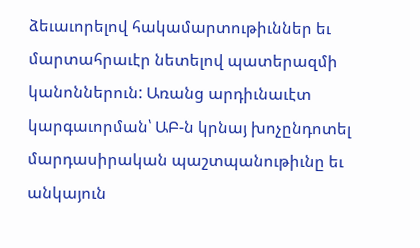ձեւաւորելով հակամարտութիւններ եւ մարտահրաւէր նետելով պատերազմի կանոններուն: Առանց արդիւնաւէտ կարգաւորման՝ ԱԲ-ն կրնայ խոչընդոտել մարդասիրական պաշտպանութիւնը եւ անկայուն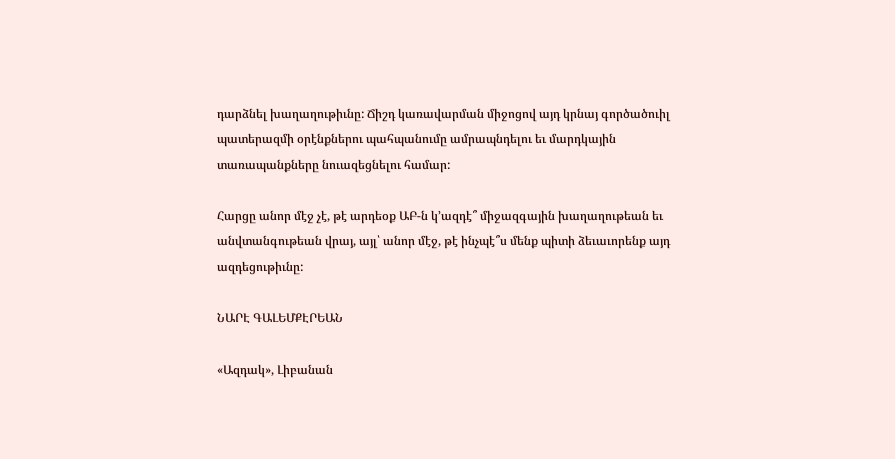դարձնել խաղաղութիւնը: Ճիշդ կառավարման միջոցով այդ կրնայ գործածուիլ պատերազմի օրէնքներու պահպանումը ամրապնդելու եւ մարդկային տառապանքները նուազեցնելու համար:

Հարցը անոր մէջ չէ, թէ արդեօք ԱԲ-ն կ՚ազդէ՞ միջազգային խաղաղութեան եւ անվտանգութեան վրայ, այլ՝ անոր մէջ, թէ ինչպէ՞ս մենք պիտի ձեւաւորենք այդ ազդեցութիւնը:

ՆԱՐԷ ԳԱԼԵՄՔԷՐԵԱՆ

«Ազդակ», Լիբանան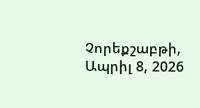Չորեքշաբթի, Ապրիլ 8, 2026